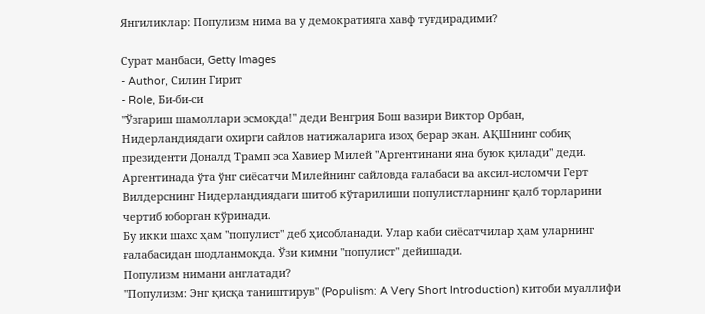Янгиликлар: Популизм нима ва у демократияга хавф туғдирадими?

Сурат манбаси, Getty Images
- Author, Силин Гирит
- Role, Би-би-си
"Ўзгариш шамоллари эсмоқда!" деди Венгрия Бош вазири Виктор Орбан, Нидерландиядаги охирги сайлов натижаларига изоҳ берар экан. АҚШнинг собиқ президенти Доналд Трамп эса Хавиер Милей "Аргентинани яна буюк қилади" деди.
Аргентинада ўта ўнг сиёсатчи Милейнинг сайловда ғалабаси ва аксил-исломчи Герт Вилдерснинг Нидерландиядаги шитоб кўтарилиши популистларнинг қалб торларини чертиб юборган кўринади.
Бу икки шахс ҳам "популист" деб ҳисобланади. Улар каби сиёсатчилар ҳам уларнинг ғалабасидан шодланмоқда. Ўзи кимни "популист" дейишади.
Популизм нимани англатади?
"Популизм: Энг қисқа таништирув" (Populism: A Very Short Introduction) китоби муаллифи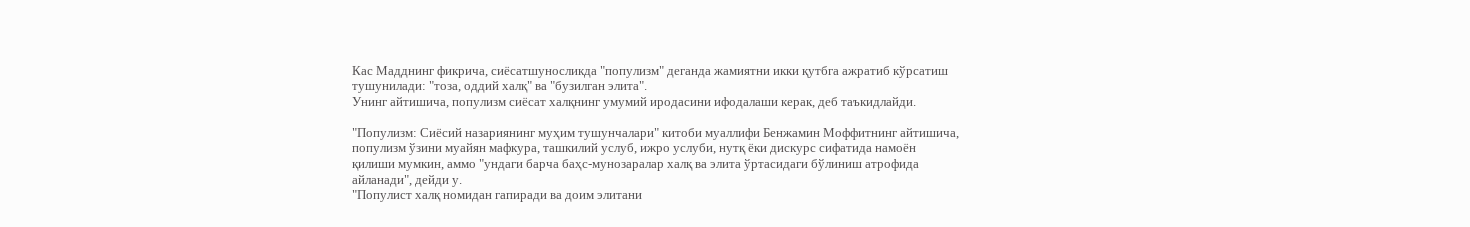Кас Мадднинг фикрича, сиёсатшуносликда "популизм" деганда жамиятни икки қутбга ажратиб кўрсатиш тушунилади: "тоза, оддий халқ" ва "бузилган элита".
Унинг айтишича, популизм сиёсат халқнинг умумий иродасини ифодалаши керак, деб таъкидлайди.

"Популизм: Сиёсий назариянинг муҳим тушунчалари" китоби муаллифи Бенжамин Моффитнинг айтишича, популизм ўзини муайян мафкура, ташкилий услуб, ижро услуби, нутқ ёки дискурс сифатида намоён қилиши мумкин, аммо "ундаги барча баҳс-мунозаралар халқ ва элита ўртасидаги бўлиниш атрофида айланади", дейди у.
"Популист халқ номидан гапиради ва доим элитани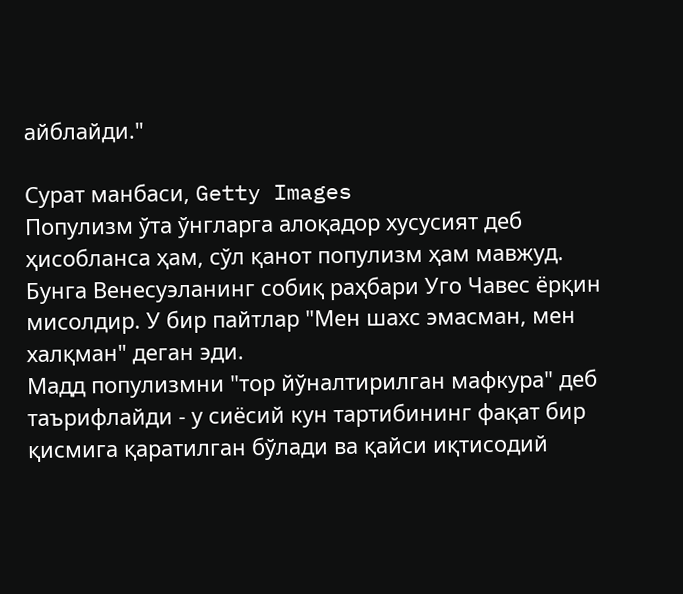айблайди."

Сурат манбаси, Getty Images
Популизм ўта ўнгларга алоқадор хусусият деб ҳисобланса ҳам, сўл қанот популизм ҳам мавжуд. Бунга Венесуэланинг собиқ раҳбари Уго Чавес ёрқин мисолдир. У бир пайтлар "Мен шахс эмасман, мен халқман" деган эди.
Мадд популизмни "тор йўналтирилган мафкура" деб таърифлайди - у сиёсий кун тартибининг фақат бир қисмига қаратилган бўлади ва қайси иқтисодий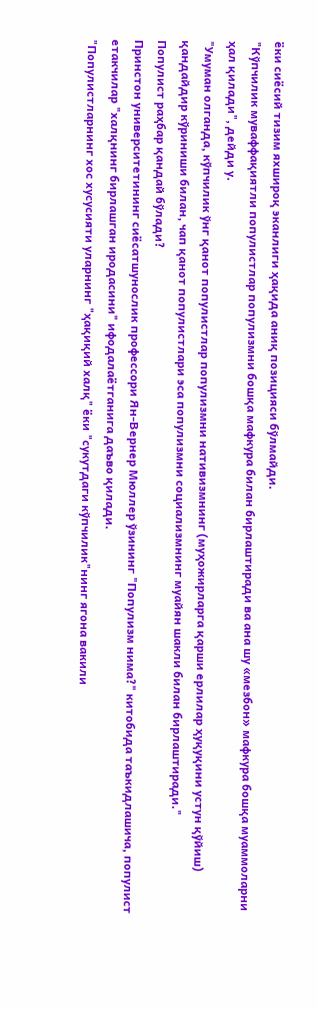ёки сиёсий тизим яхшироқ эканлиги ҳақида аниқ позицияси бўлмайди.
"Кўпчилик муваффақиятли популистлар популизмни бошқа мафкура билан бирлаштиради ва ана шу «мезбон» мафкура бошқа муаммоларни ҳал қилади", дейди у.
"Умуман олганда, кўпчилик ўнг қанот популистлар популизмни нативизмнинг (муҳожирларга қарши ерлилар ҳуқуқини устун қўйиш) қандайдир кўриниши билан, чап қанот популистлари эса популизмни социализмнинг муайян шакли билан бирлаштиради."
Популист раҳбар қандай бўлади?
Принстон университетининг сиёсатшунослик профессори Ян-Вернер Мюллер ўзининг "Популизм нима?" китобида таъкидлашича, популист етакчилар "халқнинг бирлашган иродасини" ифодалаётганига даъво қилади.
"Популистларнинг хос хусусияти уларнинг "ҳақиқий халқ" ёки "сукутдаги кўпчилик"нинг ягона вакили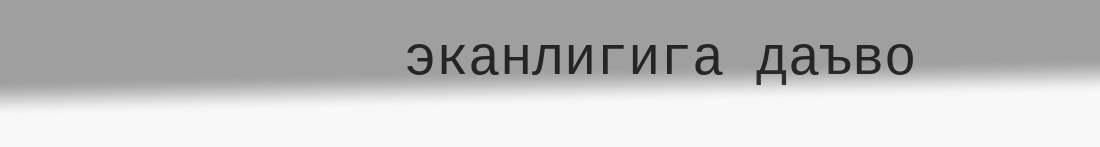эканлигига даъво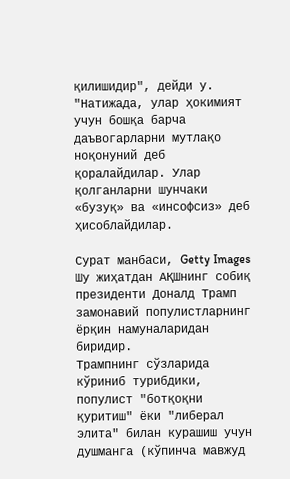қилишидир", дейди у.
"Натижада, улар ҳокимият учун бошқа барча даъвогарларни мутлақо ноқонуний деб қоралайдилар. Улар қолганларни шунчаки «бузуқ» ва «инсофсиз» деб ҳисоблайдилар.

Сурат манбаси, Getty Images
Шу жиҳатдан АҚШнинг собиқ президенти Доналд Трамп замонавий популистларнинг ёрқин намуналаридан биридир.
Трампнинг сўзларида кўриниб турибдики, популист "ботқоқни қуритиш" ёки "либерал элита" билан курашиш учун душманга (кўпинча мавжуд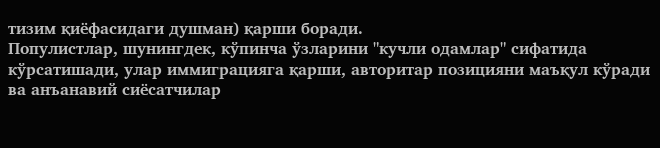тизим қиёфасидаги душман) қарши боради.
Популистлар, шунингдек, кўпинча ўзларини "кучли одамлар" сифатида кўрсатишади, улар иммиграцияга қарши, авторитар позицияни маъқул кўради ва анъанавий сиёсатчилар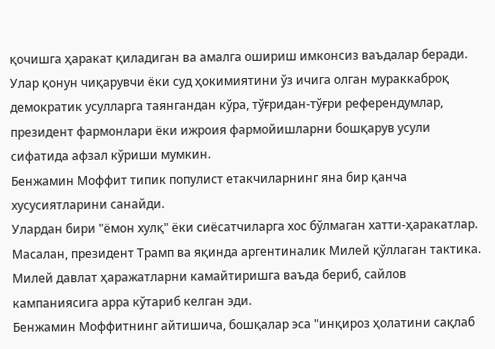қочишга ҳаракат қиладиган ва амалга ошириш имконсиз ваъдалар беради.
Улар қонун чиқарувчи ёки суд ҳокимиятини ўз ичига олган мураккаброқ демократик усулларга таянгандан кўра, тўғридан-тўғри референдумлар, президент фармонлари ёки ижроия фармойишларни бошқарув усули сифатида афзал кўриши мумкин.
Бенжамин Моффит типик популист етакчиларнинг яна бир қанча хусусиятларини санайди.
Улардан бири "ёмон хулқ" ёки сиёсатчиларга хос бўлмаган хатти-ҳаракатлар. Масалан, президент Трамп ва яқинда аргентиналик Милей қўллаган тактика. Милей давлат ҳаражатларни камайтиришга ваъда бериб, сайлов кампаниясига арра кўтариб келган эди.
Бенжамин Моффитнинг айтишича, бошқалар эса "инқироз ҳолатини сақлаб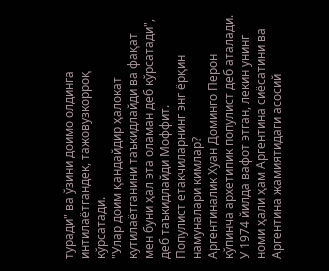туради" ва ўзини доимо олдинга интилаётгандек, тажовузкорроқ кўрсатади.
"Улар доим қандайдир ҳалокат кутилаётганини таъкидлайди ва фақат мен буни ҳал эта оламан деб кўрсатади", деб таъкидлайди Моффит.
Популист етакчиларнинг энг ёрқин намуналари кимлар?
Аргентиналик Хуан Доминго Перон кўпинча архетипик популист деб аталади. У 1974 йилда вафот этган, лекин унинг номи ҳали ҳам Аргентина сиёсатини ва Аргентина жамиятидаги асосий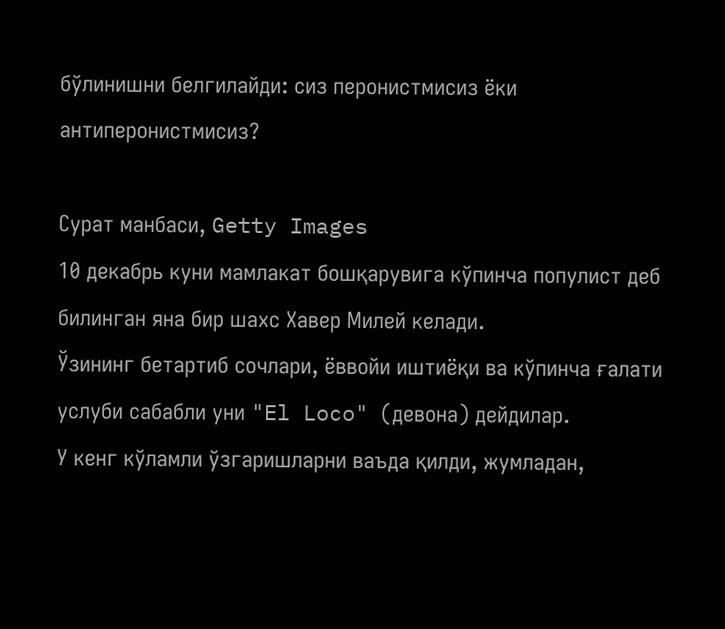бўлинишни белгилайди: сиз перонистмисиз ёки антиперонистмисиз?

Сурат манбаси, Getty Images
10 декабрь куни мамлакат бошқарувига кўпинча популист деб билинган яна бир шахс Хавер Милей келади.
Ўзининг бетартиб сочлари, ёввойи иштиёқи ва кўпинча ғалати услуби сабабли уни "El Loco" (девона) дейдилар.
У кенг кўламли ўзгаришларни ваъда қилди, жумладан,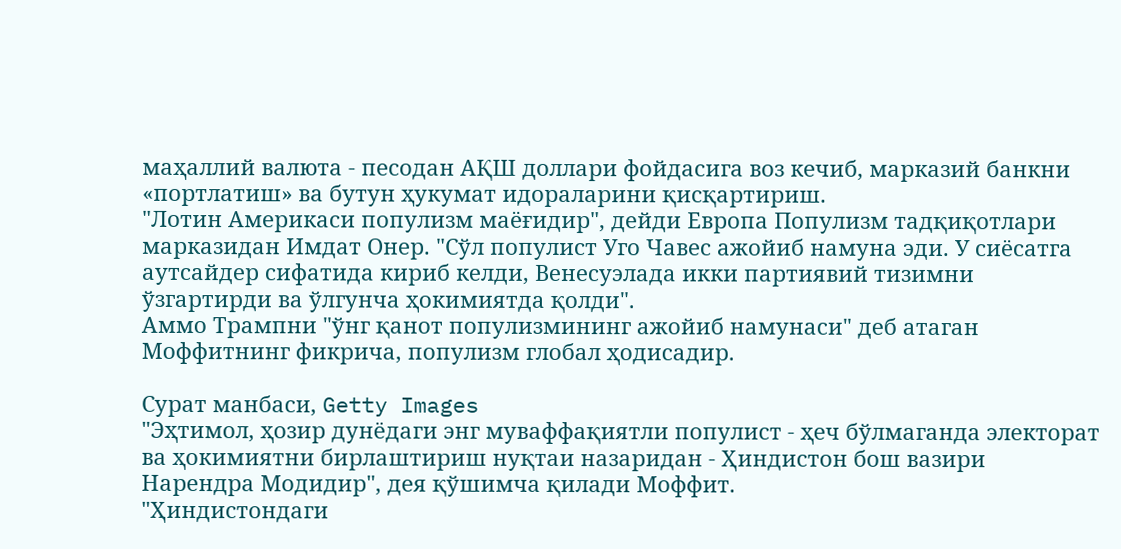маҳаллий валюта - песодан АҚШ доллари фойдасига воз кечиб, марказий банкни «портлатиш» ва бутун ҳукумат идораларини қисқартириш.
"Лотин Америкаси популизм маёғидир", дейди Европа Популизм тадқиқотлари марказидан Имдат Онер. "Сўл популист Уго Чавес ажойиб намуна эди. У сиёсатга аутсайдер сифатида кириб келди, Венесуэлада икки партиявий тизимни ўзгартирди ва ўлгунча ҳокимиятда қолди".
Аммо Трампни "ўнг қанот популизмининг ажойиб намунаси" деб атаган Моффитнинг фикрича, популизм глобал ҳодисадир.

Сурат манбаси, Getty Images
"Эҳтимол, ҳозир дунёдаги энг муваффақиятли популист - ҳеч бўлмаганда электорат ва ҳокимиятни бирлаштириш нуқтаи назаридан - Ҳиндистон бош вазири Нарендра Модидир", дея қўшимча қилади Моффит.
"Ҳиндистондаги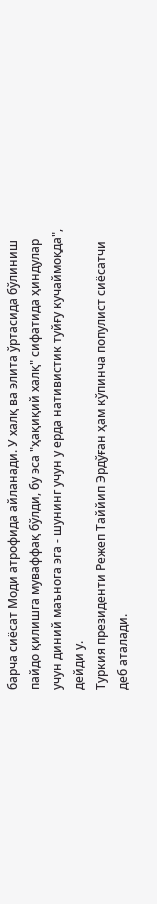барча сиёсат Моди атрофида айланади. У халқ ва элита ўртасида бўлиниш пайдо қилишга муваффақ бўлди, бу эса "ҳақиқий халқ" сифатида ҳиндулар учун диний маънога эга - шунинг учун у ерда нативистик туйғу кучаймоқда", дейди у.
Туркия президенти Режеп Таййип Эрдўған ҳам кўпинча популист сиёсатчи деб аталади.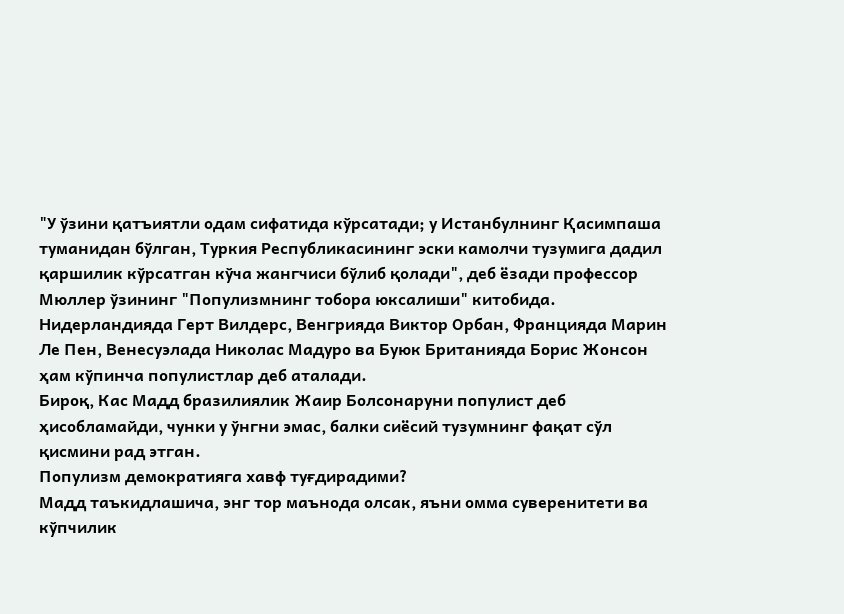"У ўзини қатъиятли одам сифатида кўрсатади; у Истанбулнинг Қасимпаша туманидан бўлган, Туркия Республикасининг эски камолчи тузумига дадил қаршилик кўрсатган кўча жангчиси бўлиб қолади", деб ёзади профессор Мюллер ўзининг "Популизмнинг тобора юксалиши" китобида.
Нидерландияда Герт Вилдерс, Венгрияда Виктор Орбан, Францияда Марин Ле Пен, Венесуэлада Николас Мадуро ва Буюк Британияда Борис Жонсон ҳам кўпинча популистлар деб аталади.
Бироқ, Кас Мадд бразилиялик Жаир Болсонаруни популист деб ҳисобламайди, чунки у ўнгни эмас, балки сиёсий тузумнинг фақат сўл қисмини рад этган.
Популизм демократияга хавф туғдирадими?
Мадд таъкидлашича, энг тор маънода олсак, яъни омма суверенитети ва кўпчилик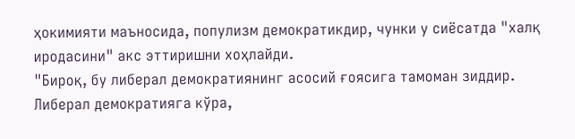ҳокимияти маъносида, популизм демократикдир, чунки у сиёсатда "халқ иродасини" акс эттиришни хоҳлайди.
"Бироқ, бу либерал демократиянинг асосий ғоясига тамоман зиддир. Либерал демократияга кўра,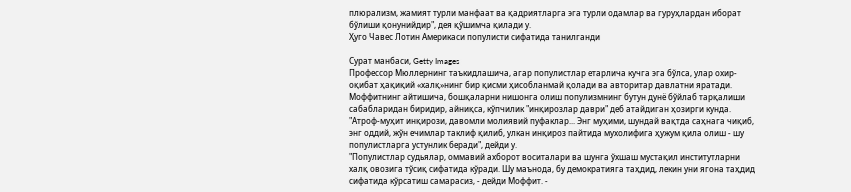плюрализм, жамият турли манфаат ва қадриятларга эга турли одамлар ва гуруҳлардан иборат бўлиши қонунийдир", дея қўшимча қилади у.
Ҳуго Чавес Лотин Америкаси популисти сифатида танилганди

Сурат манбаси, Getty Images
Профессор Мюллернинг таъкидлашича, агар популистлар етарлича кучга эга бўлса, улар охир-оқибат ҳақиқий «халқ»нинг бир қисми ҳисобланмай қолади ва авторитар давлатни яратади.
Моффитнинг айтишича, бошқаларни нишонга олиш популизмнинг бутун дунё бўйлаб тарқалиши сабабларидан биридир, айниқса, кўпчилик "инқирозлар даври" деб атайдиган ҳозирги кунда.
"Атроф-муҳит инқирози, давомли молиявий пуфаклар... Энг муҳими, шундай вақтда саҳнага чиқиб, энг оддий, жўн ечимлар таклиф қилиб, улкан инқироз пайтида мухолифига ҳужум қила олиш - шу популистларга устунлик беради", дейди у.
"Популистлар судьялар, оммавий ахборот воситалари ва шунга ўхшаш мустақил институтларни халқ овозига тўсиқ сифатида кўради. Шу маънода, бу демократияга таҳдид, лекин уни ягона таҳдид сифатида кўрсатиш самарасиз, - дейди Моффит. -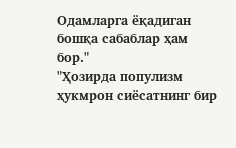Одамларга ёқадиган бошқа сабаблар ҳам бор."
"Ҳозирда популизм ҳукмрон сиёсатнинг бир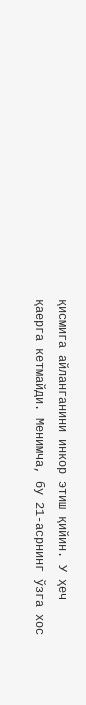қисмига айланганини инкор этиш қийин. У ҳеч қаерга кетмайди. Менимча, бу 21-асрнинг ўзга хос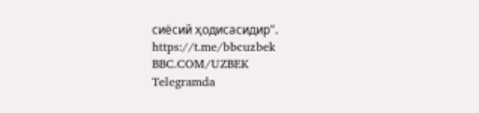сиёсий ҳодисасидир".
https://t.me/bbcuzbek
BBC.COM/UZBEK
Telegramda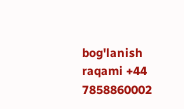bog'lanish raqami +44 7858860002